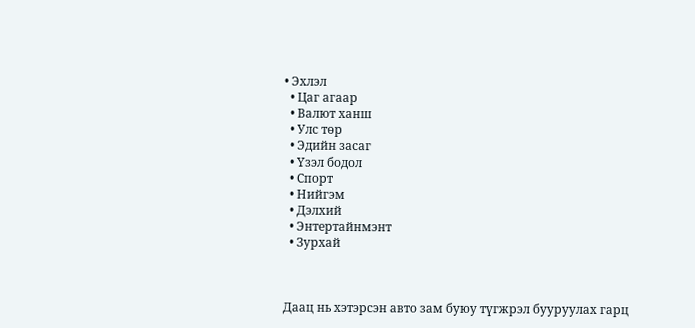• Эхлэл
  • Цаг агаар
  • Валют ханш
  • Улс төр
  • Эдийн засаг
  • Үзэл бодол
  • Спорт
  • Нийгэм
  • Дэлхий
  • Энтертайнмэнт
  • Зурхай



Даац нь хэтэрсэн авто зам буюу түгжрэл бууруулах гарц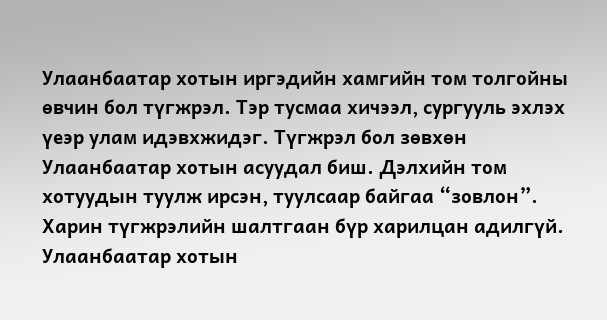Улаанбаатар хотын иргэдийн хамгийн том толгойны өвчин бол түгжрэл. Тэр тусмаа хичээл, сургууль эхлэх үеэр улам идэвхжидэг. Түгжрэл бол зөвхөн Улаанбаатар хотын асуудал биш. Дэлхийн том хотуудын туулж ирсэн, туулсаар байгаа “зовлон”. Харин түгжрэлийн шалтгаан бүр харилцан адилгүй. Улаанбаатар хотын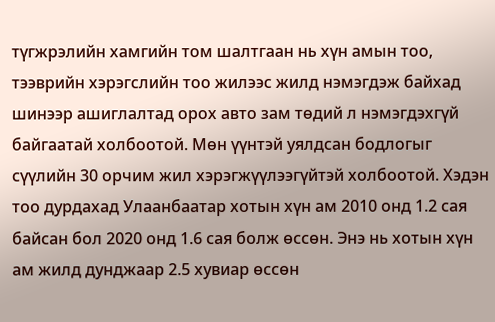түгжрэлийн хамгийн том шалтгаан нь хүн амын тоо, тээврийн хэрэгслийн тоо жилээс жилд нэмэгдэж байхад шинээр ашиглалтад орох авто зам төдий л нэмэгдэхгүй байгаатай холбоотой. Мөн үүнтэй уялдсан бодлогыг сүүлийн 30 орчим жил хэрэгжүүлээгүйтэй холбоотой. Хэдэн тоо дурдахад Улаанбаатар хотын хүн ам 2010 онд 1.2 сая байсан бол 2020 онд 1.6 сая болж өссөн. Энэ нь хотын хүн ам жилд дунджаар 2.5 хувиар өссөн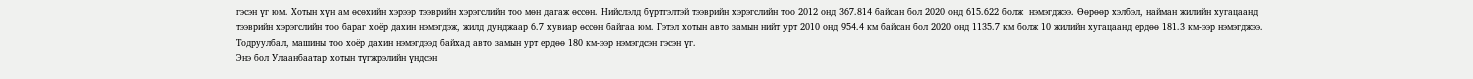гэсэн үг юм. Хотын хүн ам өсөхийн хэрээр тээврийн хэрэгслийн тоо мөн дагаж өссөн. Нийслэлд бүртгэлтэй тээврийн хэрэгслийн тоо 2012 онд 367.814 байсан бол 2020 онд 615.622 болж  нэмэгджээ. Өөрөөр хэлбэл, найман жилийн хугацаанд тээврийн хэрэгслийн тоо бараг хоёр дахин нэмэгдэж, жилд дунджаар 6.7 хувиар өссөн байгаа юм. Гэтэл хотын авто замын нийт урт 2010 онд 954.4 км байсан бол 2020 онд 1135.7 км болж 10 жилийн хугацаанд ердөө 181.3 км-ээр нэмэгджээ. Тодруулбал, машины тоо хоёр дахин нэмэгдээд байхад авто замын урт ердөө 180 км-ээр нэмэгдсэн гэсэн үг.
Энэ бол Улаанбаатар хотын түгжрэлийн үндсэн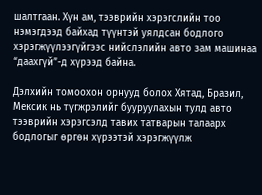шалтгаан. Хүн ам, тээврийн хэрэгслийн тоо нэмэгдээд байхад түүнтэй уялдсан бодлого хэрэгжүүлээгүйгээс нийслэлийн авто зам машинаа “даахгүй”-д хүрээд байна.

Дэлхийн томоохон орнууд болох Хятад, Бразил, Мексик нь түгжрэлийг бууруулахын тулд авто тээврийн хэрэгсэлд тавих татварын талаарх бодлогыг өргөн хүрээтэй хэрэгжүүлж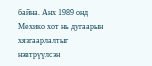байна. Анх 1989 онд Мехико хот нь дугаарын хязгаарлалтыг нэвтрүүлсэн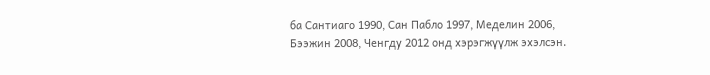ба Сантиаго 1990, Сан Пабло 1997, Меделин 2006, Бээжин 2008, Ченгду 2012 онд хэрэгжүүлж эхэлсэн.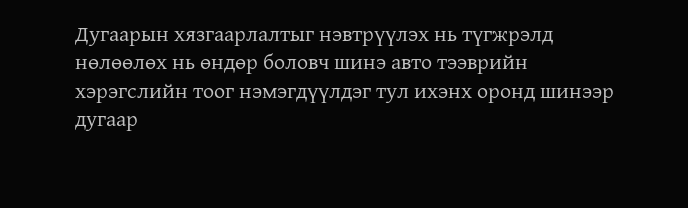Дугаарын хязгаарлалтыг нэвтрүүлэх нь түгжрэлд нөлөөлөх нь өндөр боловч шинэ авто тээврийн хэрэгслийн тоог нэмэгдүүлдэг тул ихэнх оронд шинээр дугаар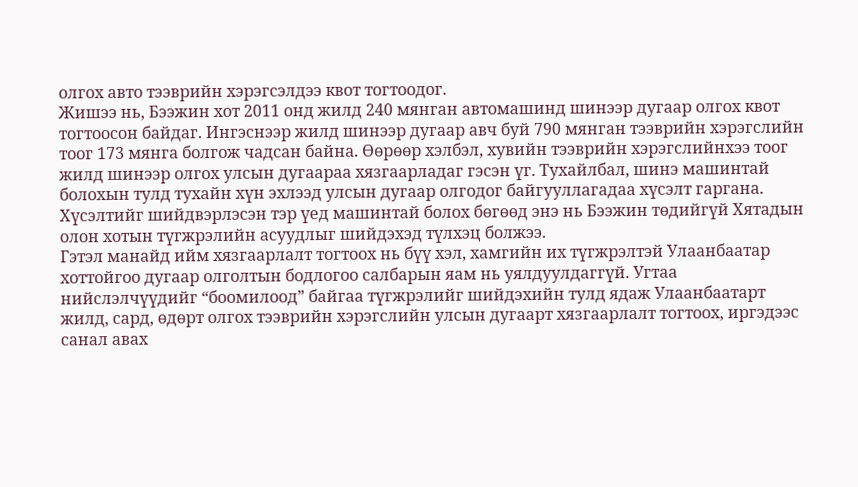олгох авто тээврийн хэрэгсэлдээ квот тогтоодог.
Жишээ нь, Бээжин хот 2011 онд жилд 240 мянган автомашинд шинээр дугаар олгох квот тогтоосон байдаг. Ингэснээр жилд шинээр дугаар авч буй 790 мянган тээврийн хэрэгслийн тоог 173 мянга болгож чадсан байна. Өөрөөр хэлбэл, хувийн тээврийн хэрэгслийнхээ тоог жилд шинээр олгох улсын дугаараа хязгаарладаг гэсэн үг. Тухайлбал, шинэ машинтай болохын тулд тухайн хүн эхлээд улсын дугаар олгодог байгууллагадаа хүсэлт гаргана. Хүсэлтийг шийдвэрлэсэн тэр үед машинтай болох бөгөөд энэ нь Бээжин төдийгүй Хятадын олон хотын түгжрэлийн асуудлыг шийдэхэд түлхэц болжээ.
Гэтэл манайд ийм хязгаарлалт тогтоох нь бүү хэл, хамгийн их түгжрэлтэй Улаанбаатар хоттойгоо дугаар олголтын бодлогоо салбарын яам нь уялдуулдаггүй. Угтаа нийслэлчүүдийг “боомилоод” байгаа түгжрэлийг шийдэхийн тулд ядаж Улаанбаатарт жилд, сард, өдөрт олгох тээврийн хэрэгслийн улсын дугаарт хязгаарлалт тогтоох, иргэдээс санал авах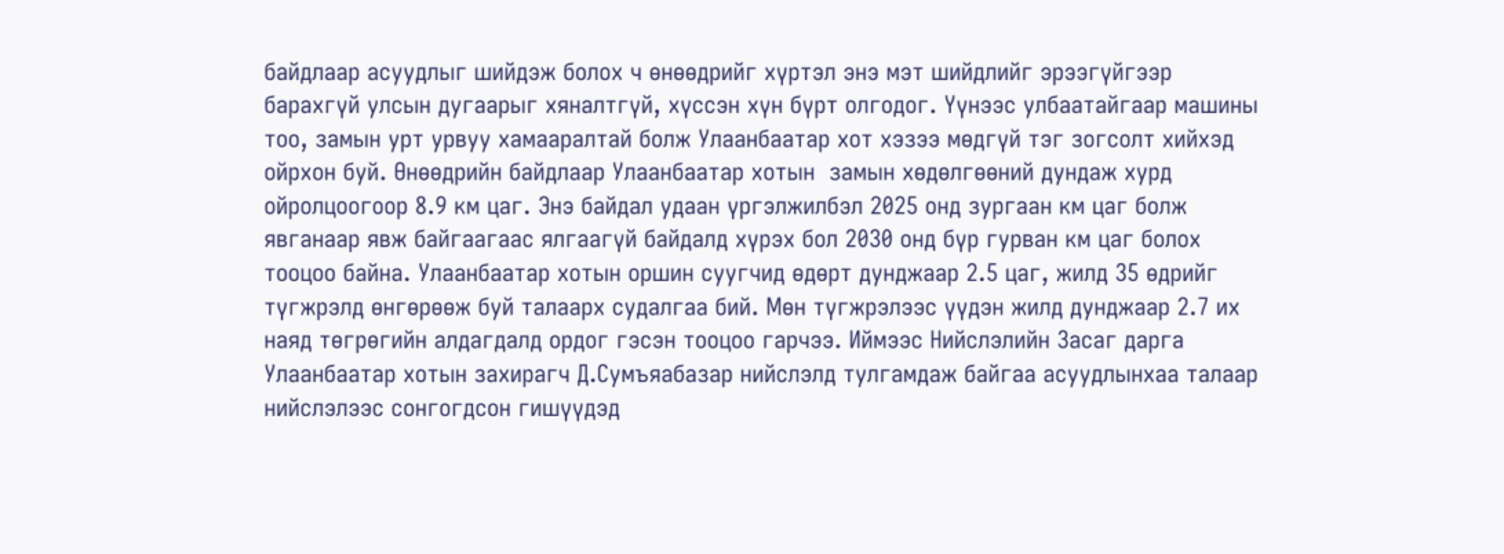байдлаар асуудлыг шийдэж болох ч өнөөдрийг хүртэл энэ мэт шийдлийг эрээгүйгээр барахгүй улсын дугаарыг хяналтгүй, хүссэн хүн бүрт олгодог. Үүнээс улбаатайгаар машины тоо, замын урт урвуу хамааралтай болж Улаанбаатар хот хэзээ мөдгүй тэг зогсолт хийхэд ойрхон буй. Өнөөдрийн байдлаар Улаанбаатар хотын  замын хөдөлгөөний дундаж хурд ойролцоогоор 8.9 км цаг. Энэ байдал удаан үргэлжилбэл 2025 онд зургаан км цаг болж явганаар явж байгаагаас ялгаагүй байдалд хүрэх бол 2030 онд бүр гурван км цаг болох тооцоо байна. Улаанбаатар хотын оршин суугчид өдөрт дунджаар 2.5 цаг, жилд 35 өдрийг түгжрэлд өнгөрөөж буй талаарх судалгаа бий. Мөн түгжрэлээс үүдэн жилд дунджаар 2.7 их наяд төгрөгийн алдагдалд ордог гэсэн тооцоо гарчээ. Иймээс Нийслэлийн Засаг дарга Улаанбаатар хотын захирагч Д.Сумъяабазар нийслэлд тулгамдаж байгаа асуудлынхаа талаар нийслэлээс сонгогдсон гишүүдэд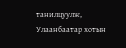танилцуулж, Улаанбаатар хотын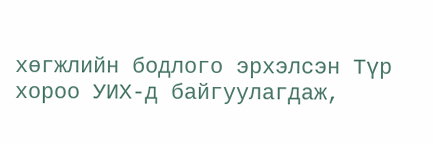хөгжлийн бодлого эрхэлсэн Түр хороо УИХ-д байгуулагдаж,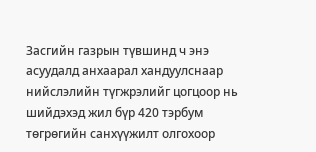Засгийн газрын түвшинд ч энэ асуудалд анхаарал хандуулснаар нийслэлийн түгжрэлийг цогцоор нь шийдэхэд жил бүр 420 тэрбум төгрөгийн санхүүжилт олгохоор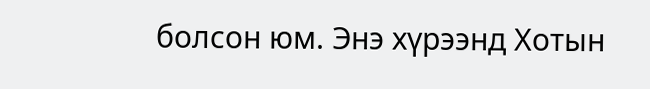болсон юм. Энэ хүрээнд Хотын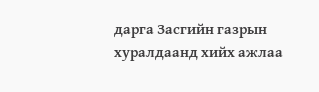дарга Засгийн газрын хуралдаанд хийх ажлаа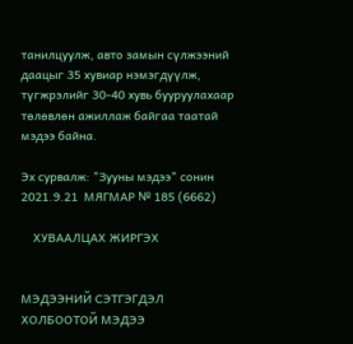танилцуулж, авто замын сүлжээний даацыг 35 хувиар нэмэгдүүлж, түгжрэлийг 30-40 хувь бууруулахаар төлөвлөн ажиллаж байгаа таатай мэдээ байна.

Эх сурвалж: "Зууны мэдээ" сонин 2021.9.21  МЯГМАР № 185 (6662)

    ХУВААЛЦАХ ЖИРГЭХ


МЭДЭЭНИЙ СЭТГЭГДЭЛ
ХОЛБООТОЙ МЭДЭЭ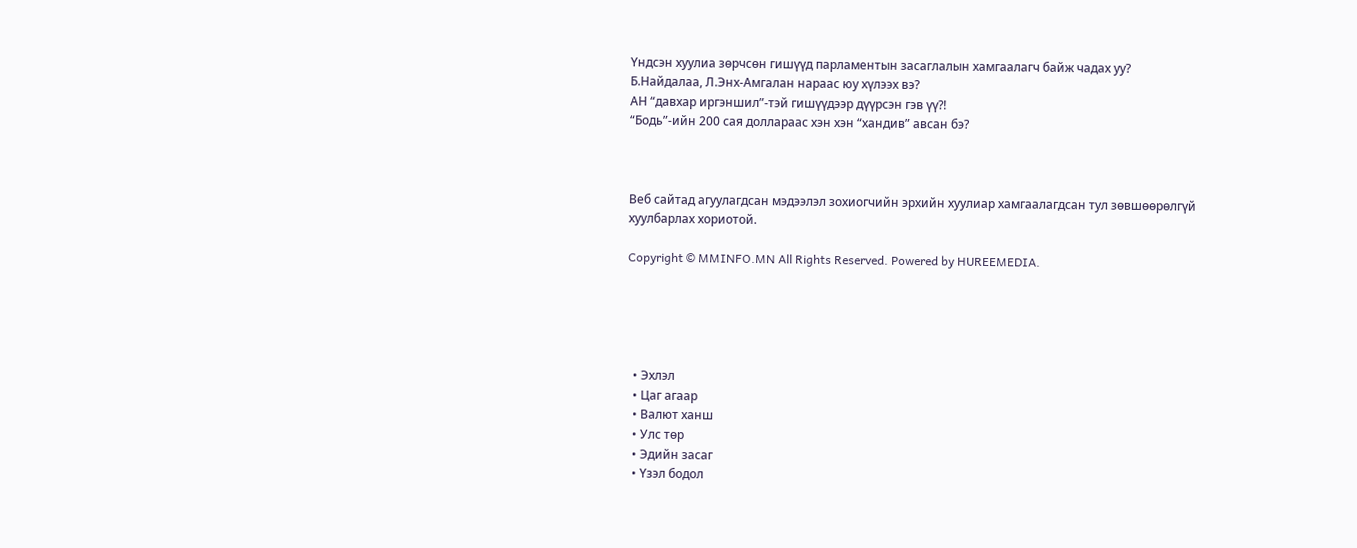Үндсэн хуулиа зөрчсөн гишүүд парламентын засаглалын хамгаалагч байж чадах уу?
Б.Найдалаа, Л.Энх-Амгалан нараас юу хүлээх вэ?
АН “давхар иргэншил”-тэй гишүүдээр дүүрсэн гэв үү?!
“Бодь”-ийн 200 сая доллараас хэн хэн “хандив” авсан бэ?



Веб сайтад агуулагдсан мэдээлэл зохиогчийн эрхийн хуулиар хамгаалагдсан тул зөвшөөрөлгүй хуулбарлах хориотой.

Copyright © MMINFO.MN All Rights Reserved. Powered by HUREEMEDIA.





  • Эхлэл
  • Цаг агаар
  • Валют ханш
  • Улс төр
  • Эдийн засаг
  • Үзэл бодол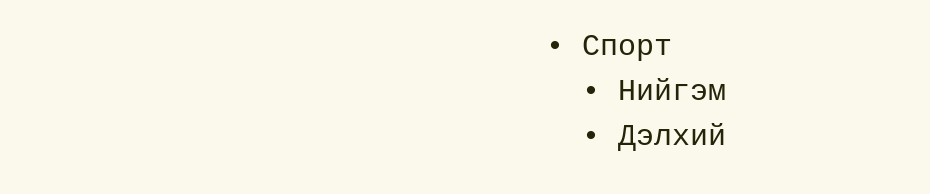• Спорт
  • Нийгэм
  • Дэлхий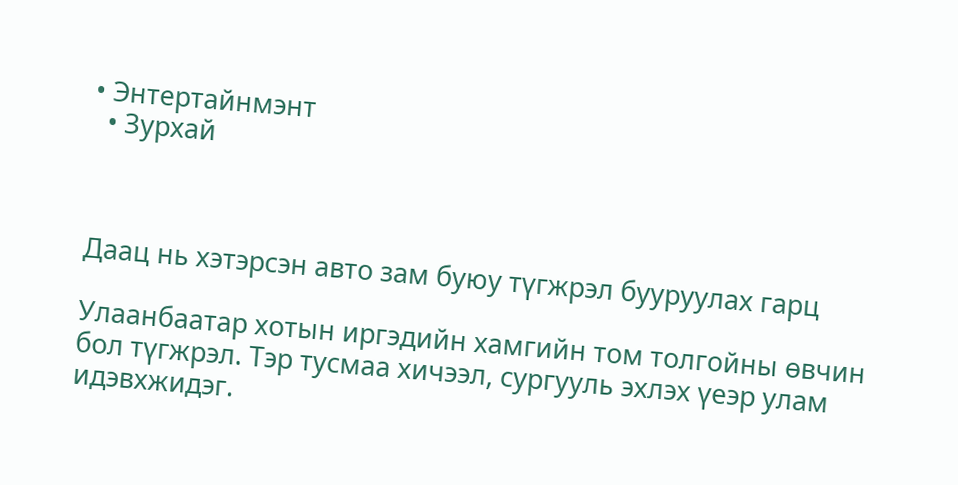• Энтертайнмэнт
  • Зурхай



Даац нь хэтэрсэн авто зам буюу түгжрэл бууруулах гарц

Улаанбаатар хотын иргэдийн хамгийн том толгойны өвчин бол түгжрэл. Тэр тусмаа хичээл, сургууль эхлэх үеэр улам идэвхжидэг.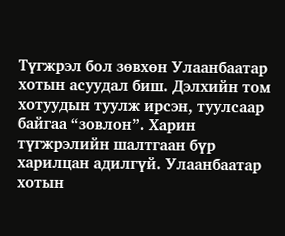Түгжрэл бол зөвхөн Улаанбаатар хотын асуудал биш. Дэлхийн том хотуудын туулж ирсэн, туулсаар байгаа “зовлон”. Харин түгжрэлийн шалтгаан бүр харилцан адилгүй. Улаанбаатар хотын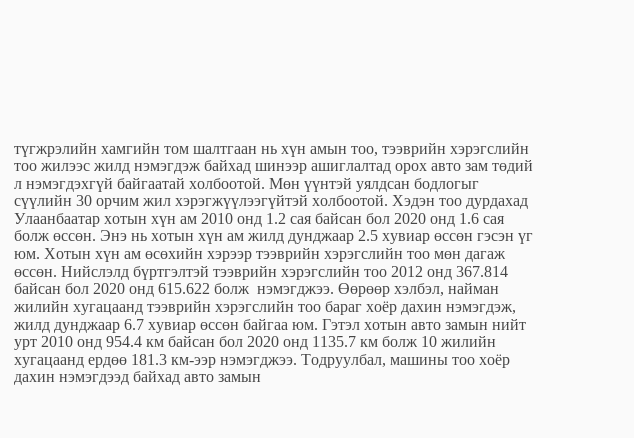түгжрэлийн хамгийн том шалтгаан нь хүн амын тоо, тээврийн хэрэгслийн тоо жилээс жилд нэмэгдэж байхад шинээр ашиглалтад орох авто зам төдий л нэмэгдэхгүй байгаатай холбоотой. Мөн үүнтэй уялдсан бодлогыг сүүлийн 30 орчим жил хэрэгжүүлээгүйтэй холбоотой. Хэдэн тоо дурдахад Улаанбаатар хотын хүн ам 2010 онд 1.2 сая байсан бол 2020 онд 1.6 сая болж өссөн. Энэ нь хотын хүн ам жилд дунджаар 2.5 хувиар өссөн гэсэн үг юм. Хотын хүн ам өсөхийн хэрээр тээврийн хэрэгслийн тоо мөн дагаж өссөн. Нийслэлд бүртгэлтэй тээврийн хэрэгслийн тоо 2012 онд 367.814 байсан бол 2020 онд 615.622 болж  нэмэгджээ. Өөрөөр хэлбэл, найман жилийн хугацаанд тээврийн хэрэгслийн тоо бараг хоёр дахин нэмэгдэж, жилд дунджаар 6.7 хувиар өссөн байгаа юм. Гэтэл хотын авто замын нийт урт 2010 онд 954.4 км байсан бол 2020 онд 1135.7 км болж 10 жилийн хугацаанд ердөө 181.3 км-ээр нэмэгджээ. Тодруулбал, машины тоо хоёр дахин нэмэгдээд байхад авто замын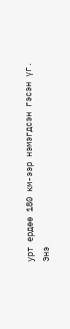урт ердөө 180 км-ээр нэмэгдсэн гэсэн үг.
Энэ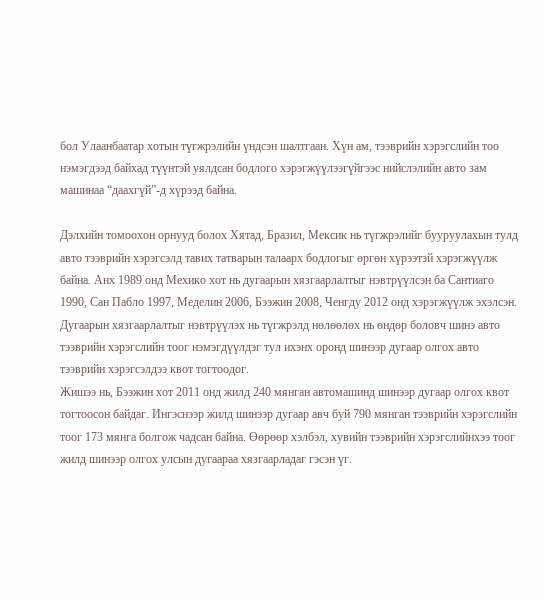бол Улаанбаатар хотын түгжрэлийн үндсэн шалтгаан. Хүн ам, тээврийн хэрэгслийн тоо нэмэгдээд байхад түүнтэй уялдсан бодлого хэрэгжүүлээгүйгээс нийслэлийн авто зам машинаа “даахгүй”-д хүрээд байна.

Дэлхийн томоохон орнууд болох Хятад, Бразил, Мексик нь түгжрэлийг бууруулахын тулд авто тээврийн хэрэгсэлд тавих татварын талаарх бодлогыг өргөн хүрээтэй хэрэгжүүлж байна. Анх 1989 онд Мехико хот нь дугаарын хязгаарлалтыг нэвтрүүлсэн ба Сантиаго 1990, Сан Пабло 1997, Меделин 2006, Бээжин 2008, Ченгду 2012 онд хэрэгжүүлж эхэлсэн.
Дугаарын хязгаарлалтыг нэвтрүүлэх нь түгжрэлд нөлөөлөх нь өндөр боловч шинэ авто тээврийн хэрэгслийн тоог нэмэгдүүлдэг тул ихэнх оронд шинээр дугаар олгох авто тээврийн хэрэгсэлдээ квот тогтоодог.
Жишээ нь, Бээжин хот 2011 онд жилд 240 мянган автомашинд шинээр дугаар олгох квот тогтоосон байдаг. Ингэснээр жилд шинээр дугаар авч буй 790 мянган тээврийн хэрэгслийн тоог 173 мянга болгож чадсан байна. Өөрөөр хэлбэл, хувийн тээврийн хэрэгслийнхээ тоог жилд шинээр олгох улсын дугаараа хязгаарладаг гэсэн үг.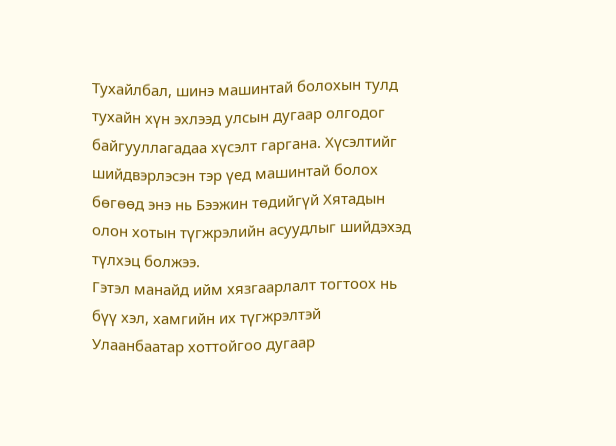Тухайлбал, шинэ машинтай болохын тулд тухайн хүн эхлээд улсын дугаар олгодог байгууллагадаа хүсэлт гаргана. Хүсэлтийг шийдвэрлэсэн тэр үед машинтай болох бөгөөд энэ нь Бээжин төдийгүй Хятадын олон хотын түгжрэлийн асуудлыг шийдэхэд түлхэц болжээ.
Гэтэл манайд ийм хязгаарлалт тогтоох нь бүү хэл, хамгийн их түгжрэлтэй Улаанбаатар хоттойгоо дугаар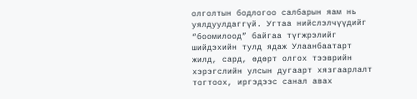олголтын бодлогоо салбарын яам нь уялдуулдаггүй. Угтаа нийслэлчүүдийг “боомилоод” байгаа түгжрэлийг шийдэхийн тулд ядаж Улаанбаатарт жилд, сард, өдөрт олгох тээврийн хэрэгслийн улсын дугаарт хязгаарлалт тогтоох, иргэдээс санал авах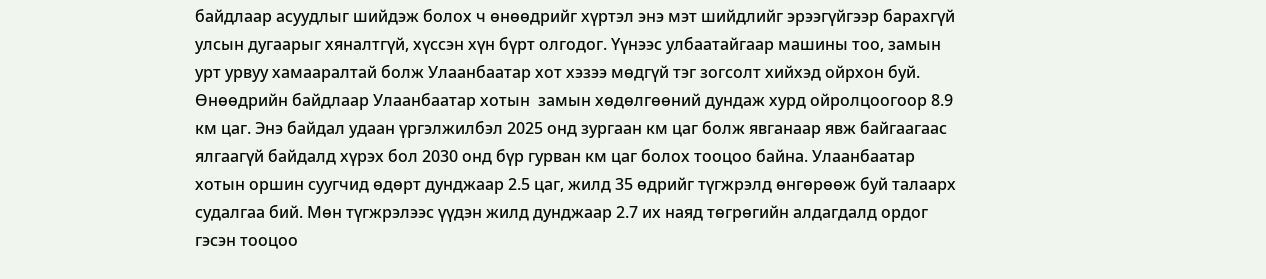байдлаар асуудлыг шийдэж болох ч өнөөдрийг хүртэл энэ мэт шийдлийг эрээгүйгээр барахгүй улсын дугаарыг хяналтгүй, хүссэн хүн бүрт олгодог. Үүнээс улбаатайгаар машины тоо, замын урт урвуу хамааралтай болж Улаанбаатар хот хэзээ мөдгүй тэг зогсолт хийхэд ойрхон буй. Өнөөдрийн байдлаар Улаанбаатар хотын  замын хөдөлгөөний дундаж хурд ойролцоогоор 8.9 км цаг. Энэ байдал удаан үргэлжилбэл 2025 онд зургаан км цаг болж явганаар явж байгаагаас ялгаагүй байдалд хүрэх бол 2030 онд бүр гурван км цаг болох тооцоо байна. Улаанбаатар хотын оршин суугчид өдөрт дунджаар 2.5 цаг, жилд 35 өдрийг түгжрэлд өнгөрөөж буй талаарх судалгаа бий. Мөн түгжрэлээс үүдэн жилд дунджаар 2.7 их наяд төгрөгийн алдагдалд ордог гэсэн тооцоо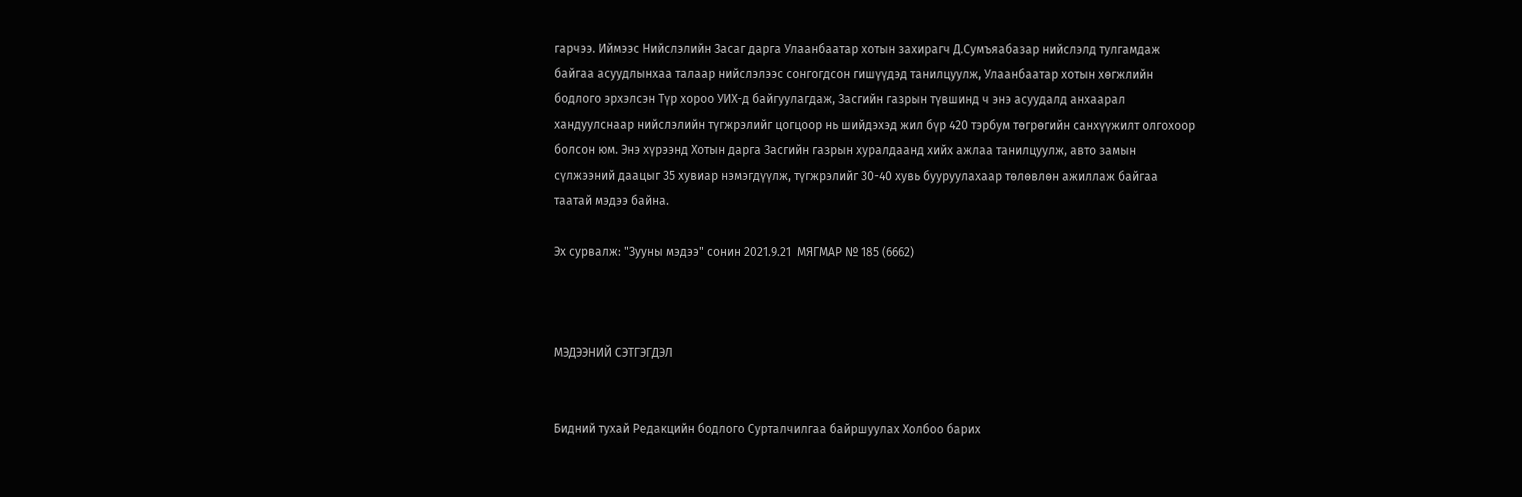гарчээ. Иймээс Нийслэлийн Засаг дарга Улаанбаатар хотын захирагч Д.Сумъяабазар нийслэлд тулгамдаж байгаа асуудлынхаа талаар нийслэлээс сонгогдсон гишүүдэд танилцуулж, Улаанбаатар хотын хөгжлийн бодлого эрхэлсэн Түр хороо УИХ-д байгуулагдаж, Засгийн газрын түвшинд ч энэ асуудалд анхаарал хандуулснаар нийслэлийн түгжрэлийг цогцоор нь шийдэхэд жил бүр 420 тэрбум төгрөгийн санхүүжилт олгохоор болсон юм. Энэ хүрээнд Хотын дарга Засгийн газрын хуралдаанд хийх ажлаа танилцуулж, авто замын сүлжээний даацыг 35 хувиар нэмэгдүүлж, түгжрэлийг 30-40 хувь бууруулахаар төлөвлөн ажиллаж байгаа таатай мэдээ байна.

Эх сурвалж: "Зууны мэдээ" сонин 2021.9.21  МЯГМАР № 185 (6662)



МЭДЭЭНИЙ СЭТГЭГДЭЛ


Бидний тухай Редакцийн бодлого Сурталчилгаа байршуулах Холбоо барих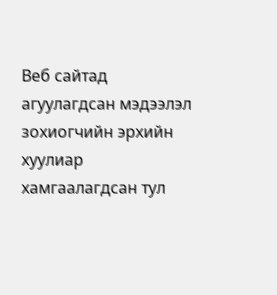Веб сайтад агуулагдсан мэдээлэл зохиогчийн эрхийн хуулиар хамгаалагдсан тул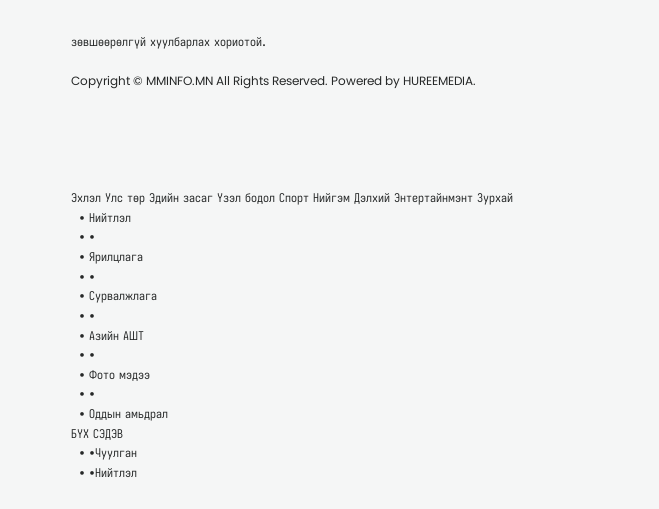зөвшөөрөлгүй хуулбарлах хориотой.

Copyright © MMINFO.MN All Rights Reserved. Powered by HUREEMEDIA.





Эхлэл Улс төр Эдийн засаг Үзэл бодол Спорт Нийгэм Дэлхий Энтертайнмэнт Зурхай
  • Нийтлэл
  • •
  • Ярилцлага
  • •
  • Сурвалжлага
  • •
  • Азийн АШТ
  • •
  • Фото мэдээ
  • •
  • Оддын амьдрал
БҮХ СЭДЭВ
  • •Чуулган
  • •Нийтлэл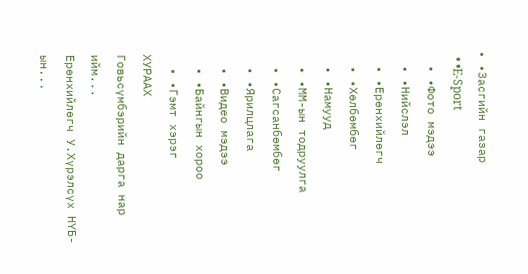• •Засгийн газар
  • •E-Sport
  • •Фото мэдээ
  • •Нийслэл
  • •Ерөнхийлөгч
  • •Хөлбөмбөг
  • •Намууд
  • •ММ-ын тодруулга
  • •Сагсанбөмбөг
  • •Ярилцлага
  • •Видео мэдээ
  • •Байнгын хороо
  • •Гэмт хэрэг
ХУРААХ
Говьсүмбэрийн дарга нар ийм...
Ерөнхийлөгч У.Хүрэлсүх НҮБ-ын...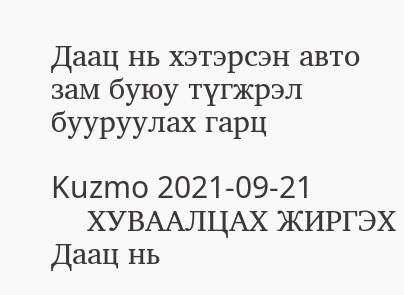Даац нь хэтэрсэн авто зам буюу түгжрэл бууруулах гарц

Kuzmo 2021-09-21
    ХУВААЛЦАХ ЖИРГЭХ
Даац нь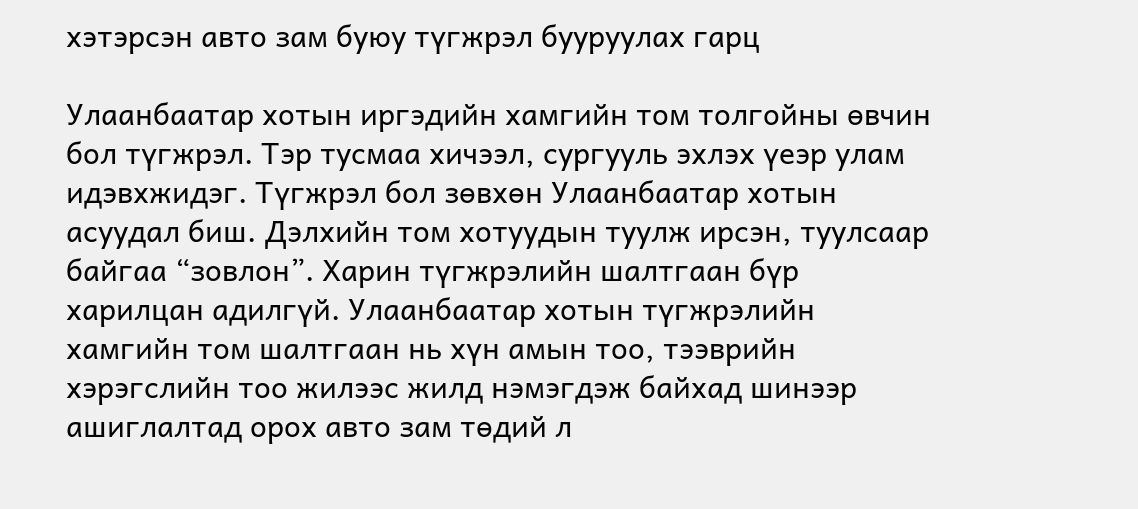хэтэрсэн авто зам буюу түгжрэл бууруулах гарц

Улаанбаатар хотын иргэдийн хамгийн том толгойны өвчин бол түгжрэл. Тэр тусмаа хичээл, сургууль эхлэх үеэр улам идэвхжидэг. Түгжрэл бол зөвхөн Улаанбаатар хотын асуудал биш. Дэлхийн том хотуудын туулж ирсэн, туулсаар байгаа “зовлон”. Харин түгжрэлийн шалтгаан бүр харилцан адилгүй. Улаанбаатар хотын түгжрэлийн хамгийн том шалтгаан нь хүн амын тоо, тээврийн хэрэгслийн тоо жилээс жилд нэмэгдэж байхад шинээр ашиглалтад орох авто зам төдий л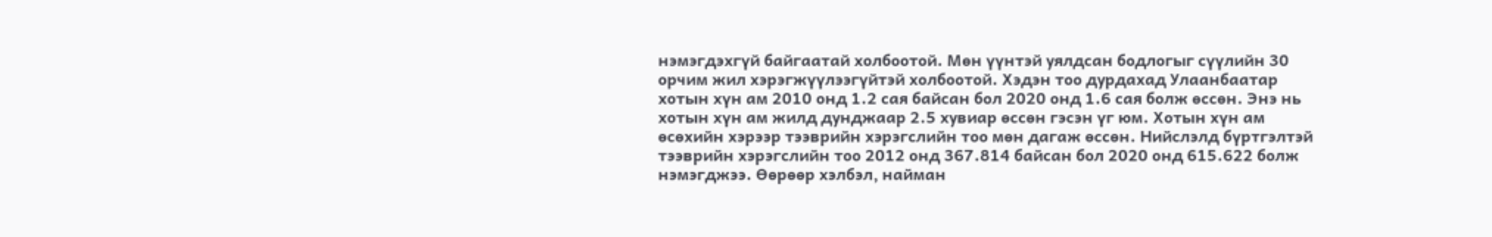нэмэгдэхгүй байгаатай холбоотой. Мөн үүнтэй уялдсан бодлогыг сүүлийн 30 орчим жил хэрэгжүүлээгүйтэй холбоотой. Хэдэн тоо дурдахад Улаанбаатар хотын хүн ам 2010 онд 1.2 сая байсан бол 2020 онд 1.6 сая болж өссөн. Энэ нь хотын хүн ам жилд дунджаар 2.5 хувиар өссөн гэсэн үг юм. Хотын хүн ам өсөхийн хэрээр тээврийн хэрэгслийн тоо мөн дагаж өссөн. Нийслэлд бүртгэлтэй тээврийн хэрэгслийн тоо 2012 онд 367.814 байсан бол 2020 онд 615.622 болж  нэмэгджээ. Өөрөөр хэлбэл, найман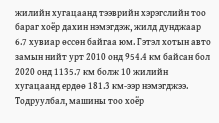жилийн хугацаанд тээврийн хэрэгслийн тоо бараг хоёр дахин нэмэгдэж, жилд дунджаар 6.7 хувиар өссөн байгаа юм. Гэтэл хотын авто замын нийт урт 2010 онд 954.4 км байсан бол 2020 онд 1135.7 км болж 10 жилийн хугацаанд ердөө 181.3 км-ээр нэмэгджээ. Тодруулбал, машины тоо хоёр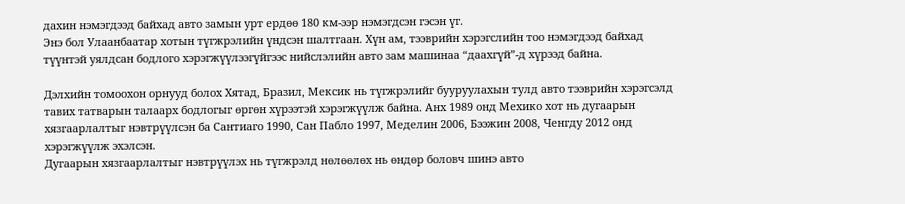дахин нэмэгдээд байхад авто замын урт ердөө 180 км-ээр нэмэгдсэн гэсэн үг.
Энэ бол Улаанбаатар хотын түгжрэлийн үндсэн шалтгаан. Хүн ам, тээврийн хэрэгслийн тоо нэмэгдээд байхад түүнтэй уялдсан бодлого хэрэгжүүлээгүйгээс нийслэлийн авто зам машинаа “даахгүй”-д хүрээд байна.

Дэлхийн томоохон орнууд болох Хятад, Бразил, Мексик нь түгжрэлийг бууруулахын тулд авто тээврийн хэрэгсэлд тавих татварын талаарх бодлогыг өргөн хүрээтэй хэрэгжүүлж байна. Анх 1989 онд Мехико хот нь дугаарын хязгаарлалтыг нэвтрүүлсэн ба Сантиаго 1990, Сан Пабло 1997, Меделин 2006, Бээжин 2008, Ченгду 2012 онд хэрэгжүүлж эхэлсэн.
Дугаарын хязгаарлалтыг нэвтрүүлэх нь түгжрэлд нөлөөлөх нь өндөр боловч шинэ авто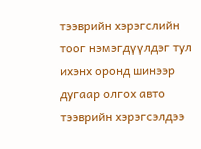тээврийн хэрэгслийн тоог нэмэгдүүлдэг тул ихэнх оронд шинээр дугаар олгох авто тээврийн хэрэгсэлдээ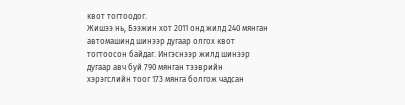квот тогтоодог.
Жишээ нь, Бээжин хот 2011 онд жилд 240 мянган автомашинд шинээр дугаар олгох квот тогтоосон байдаг. Ингэснээр жилд шинээр дугаар авч буй 790 мянган тээврийн хэрэгслийн тоог 173 мянга болгож чадсан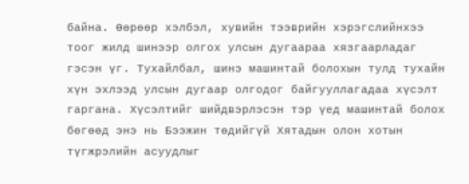байна. Өөрөөр хэлбэл, хувийн тээврийн хэрэгслийнхээ тоог жилд шинээр олгох улсын дугаараа хязгаарладаг гэсэн үг. Тухайлбал, шинэ машинтай болохын тулд тухайн хүн эхлээд улсын дугаар олгодог байгууллагадаа хүсэлт гаргана. Хүсэлтийг шийдвэрлэсэн тэр үед машинтай болох бөгөөд энэ нь Бээжин төдийгүй Хятадын олон хотын түгжрэлийн асуудлыг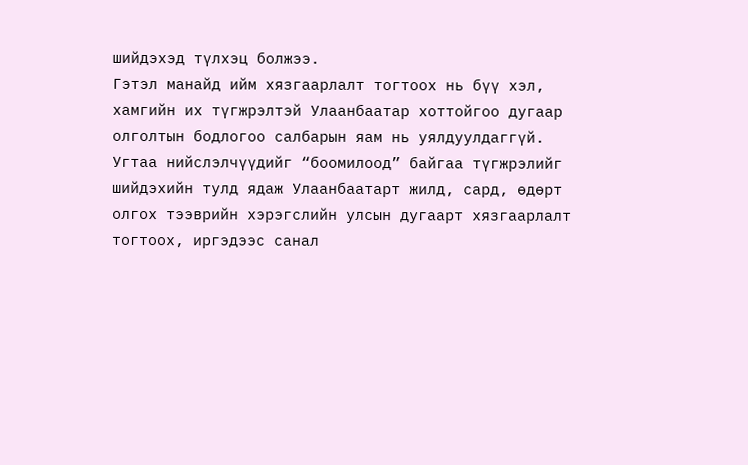шийдэхэд түлхэц болжээ.
Гэтэл манайд ийм хязгаарлалт тогтоох нь бүү хэл, хамгийн их түгжрэлтэй Улаанбаатар хоттойгоо дугаар олголтын бодлогоо салбарын яам нь уялдуулдаггүй. Угтаа нийслэлчүүдийг “боомилоод” байгаа түгжрэлийг шийдэхийн тулд ядаж Улаанбаатарт жилд, сард, өдөрт олгох тээврийн хэрэгслийн улсын дугаарт хязгаарлалт тогтоох, иргэдээс санал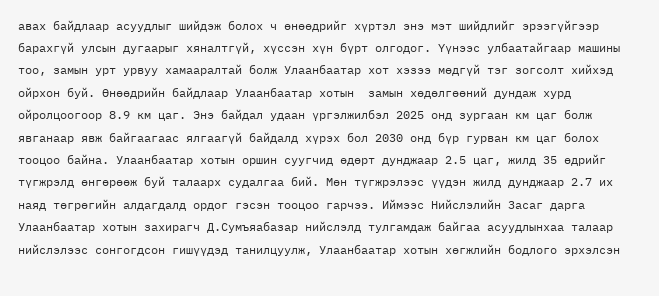авах байдлаар асуудлыг шийдэж болох ч өнөөдрийг хүртэл энэ мэт шийдлийг эрээгүйгээр барахгүй улсын дугаарыг хяналтгүй, хүссэн хүн бүрт олгодог. Үүнээс улбаатайгаар машины тоо, замын урт урвуу хамааралтай болж Улаанбаатар хот хэзээ мөдгүй тэг зогсолт хийхэд ойрхон буй. Өнөөдрийн байдлаар Улаанбаатар хотын  замын хөдөлгөөний дундаж хурд ойролцоогоор 8.9 км цаг. Энэ байдал удаан үргэлжилбэл 2025 онд зургаан км цаг болж явганаар явж байгаагаас ялгаагүй байдалд хүрэх бол 2030 онд бүр гурван км цаг болох тооцоо байна. Улаанбаатар хотын оршин суугчид өдөрт дунджаар 2.5 цаг, жилд 35 өдрийг түгжрэлд өнгөрөөж буй талаарх судалгаа бий. Мөн түгжрэлээс үүдэн жилд дунджаар 2.7 их наяд төгрөгийн алдагдалд ордог гэсэн тооцоо гарчээ. Иймээс Нийслэлийн Засаг дарга Улаанбаатар хотын захирагч Д.Сумъяабазар нийслэлд тулгамдаж байгаа асуудлынхаа талаар нийслэлээс сонгогдсон гишүүдэд танилцуулж, Улаанбаатар хотын хөгжлийн бодлого эрхэлсэн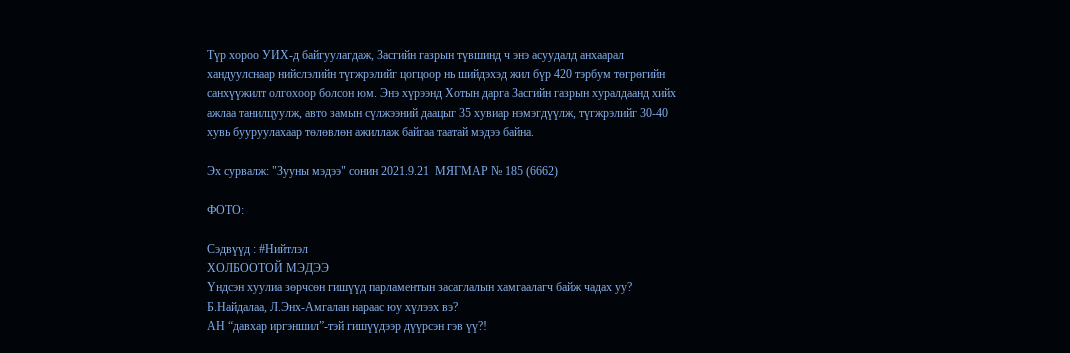Түр хороо УИХ-д байгуулагдаж, Засгийн газрын түвшинд ч энэ асуудалд анхаарал хандуулснаар нийслэлийн түгжрэлийг цогцоор нь шийдэхэд жил бүр 420 тэрбум төгрөгийн санхүүжилт олгохоор болсон юм. Энэ хүрээнд Хотын дарга Засгийн газрын хуралдаанд хийх ажлаа танилцуулж, авто замын сүлжээний даацыг 35 хувиар нэмэгдүүлж, түгжрэлийг 30-40 хувь бууруулахаар төлөвлөн ажиллаж байгаа таатай мэдээ байна.

Эх сурвалж: "Зууны мэдээ" сонин 2021.9.21  МЯГМАР № 185 (6662)

ФОТО:

Сэдвүүд : #Нийтлэл
ХОЛБООТОЙ МЭДЭЭ
Үндсэн хуулиа зөрчсөн гишүүд парламентын засаглалын хамгаалагч байж чадах уу?
Б.Найдалаа, Л.Энх-Амгалан нараас юу хүлээх вэ?
АН “давхар иргэншил”-тэй гишүүдээр дүүрсэн гэв үү?!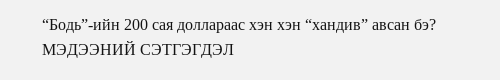“Бодь”-ийн 200 сая доллараас хэн хэн “хандив” авсан бэ?
МЭДЭЭНИЙ СЭТГЭГДЭЛ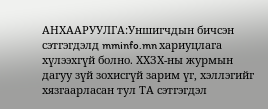АНХААРУУЛГА:Уншигчдын бичсэн сэтгэгдэлд mminfo.mn хариуцлага хүлээхгүй болно. ХХЗХ-ны журмын дагуу зүй зохисгүй зарим үг, хэллэгийг хязгаарласан тул ТА сэтгэгдэл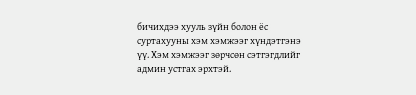бичихдээ хууль зүйн болон ёс суртахууны хэм хэмжээг хүндэтгэнэ үү. Хэм хэмжээг зөрчсөн сэтгэгдлийг админ устгах эрхтэй.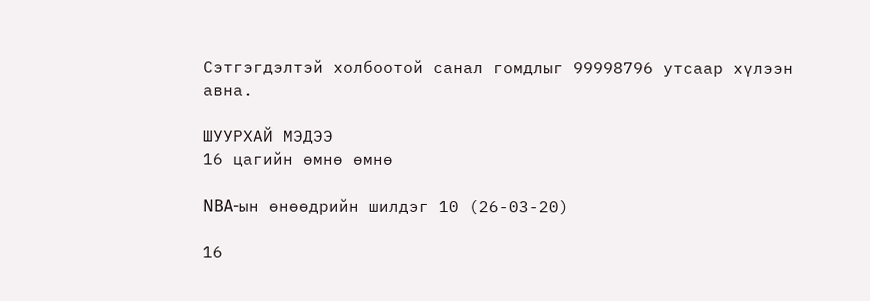Сэтгэгдэлтэй холбоотой санал гомдлыг 99998796 утсаар хүлээн авна.

ШУУРХАЙ МЭДЭЭ
16 цагийн өмнө өмнө

NBA-ын өнөөдрийн шилдэг 10 (26-03-20)

16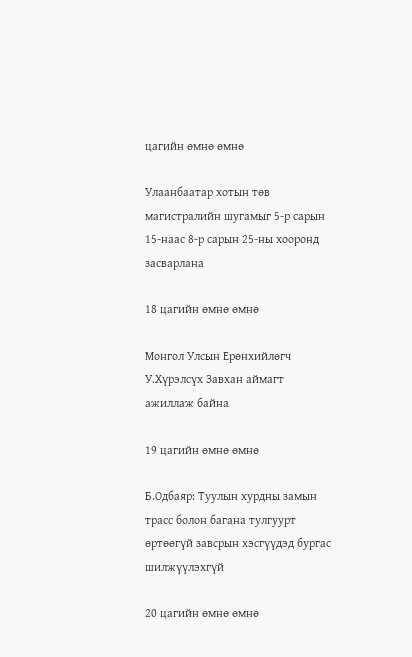цагийн өмнө өмнө

Улаанбаатар хотын төв магистралийн шугамыг 5-р сарын 15-наас 8-р сарын 25-ны хооронд засварлана

18 цагийн өмнө өмнө

Монгол Улсын Ерөнхийлөгч У.Хүрэлсүх Завхан аймагт ажиллаж байна

19 цагийн өмнө өмнө

Б.Одбаяр: Туулын хурдны замын трасс болон багана тулгуурт өртөөгүй завсрын хэсгүүдэд бургас шилжүүлэхгүй

20 цагийн өмнө өмнө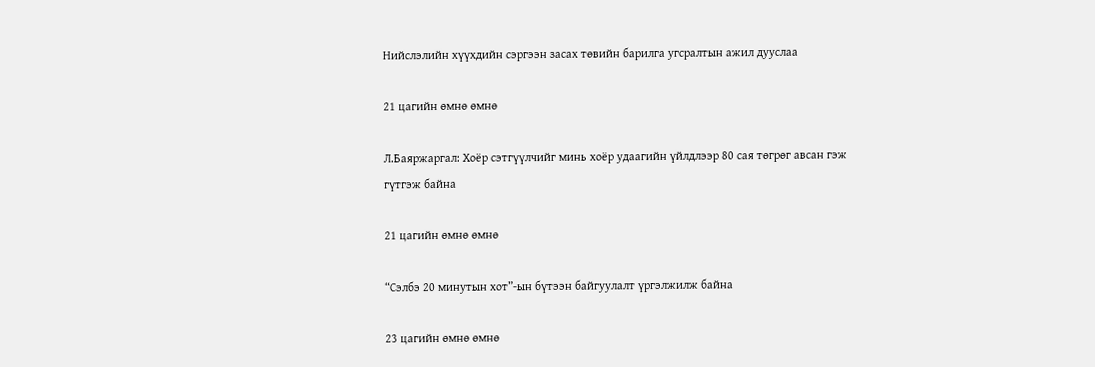Нийслэлийн хүүхдийн сэргээн засах төвийн барилга угсралтын ажил дууслаа

21 цагийн өмнө өмнө

Л.Баяржаргал: Хоёр сэтгүүлчийг минь хоёр удаагийн үйлдлээр 80 сая төгрөг авсан гэж гүтгэж байна

21 цагийн өмнө өмнө

“Сэлбэ 20 минутын хот”-ын бүтээн байгуулалт үргэлжилж байна

23 цагийн өмнө өмнө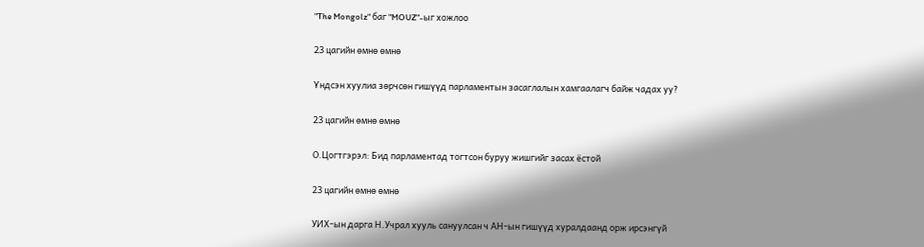"The Mongolz" баг "MOUZ"-ыг хожлоо

23 цагийн өмнө өмнө

Үндсэн хуулиа зөрчсөн гишүүд парламентын засаглалын хамгаалагч байж чадах уу?

23 цагийн өмнө өмнө

О.Цогтгэрэл: Бид парламентад тогтсон буруу жишгийг засах ёстой

23 цагийн өмнө өмнө

УИХ-ын дарга Н.Учрал хууль сануулсан ч АН-ын гишүүд хуралдаанд орж ирсэнгүй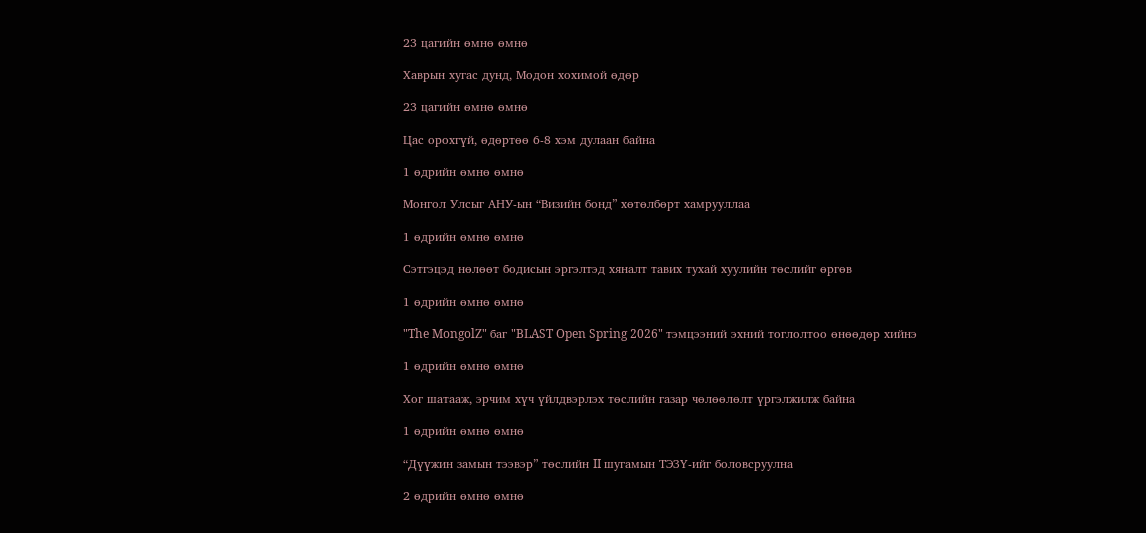23 цагийн өмнө өмнө

Хаврын хугас дунд, Модон хохимой өдөр

23 цагийн өмнө өмнө

Цас орохгүй, өдөртөө 6-8 хэм дулаан байна

1 өдрийн өмнө өмнө

Монгол Улсыг АНУ-ын “Визийн бонд” хөтөлбөрт хамрууллаа

1 өдрийн өмнө өмнө

Сэтгэцэд нөлөөт бодисын эргэлтэд хяналт тавих тухай хуулийн төслийг өргөв

1 өдрийн өмнө өмнө

"The MongolZ" баг "BLAST Open Spring 2026" тэмцээний эхний тоглолтоо өнөөдөр хийнэ

1 өдрийн өмнө өмнө

Хог шатааж, эрчим хүч үйлдвэрлэх төслийн газар чөлөөлөлт үргэлжилж байна

1 өдрийн өмнө өмнө

“Дүүжин замын тээвэр” төслийн II шугамын ТЭЗҮ-ийг боловсруулна

2 өдрийн өмнө өмнө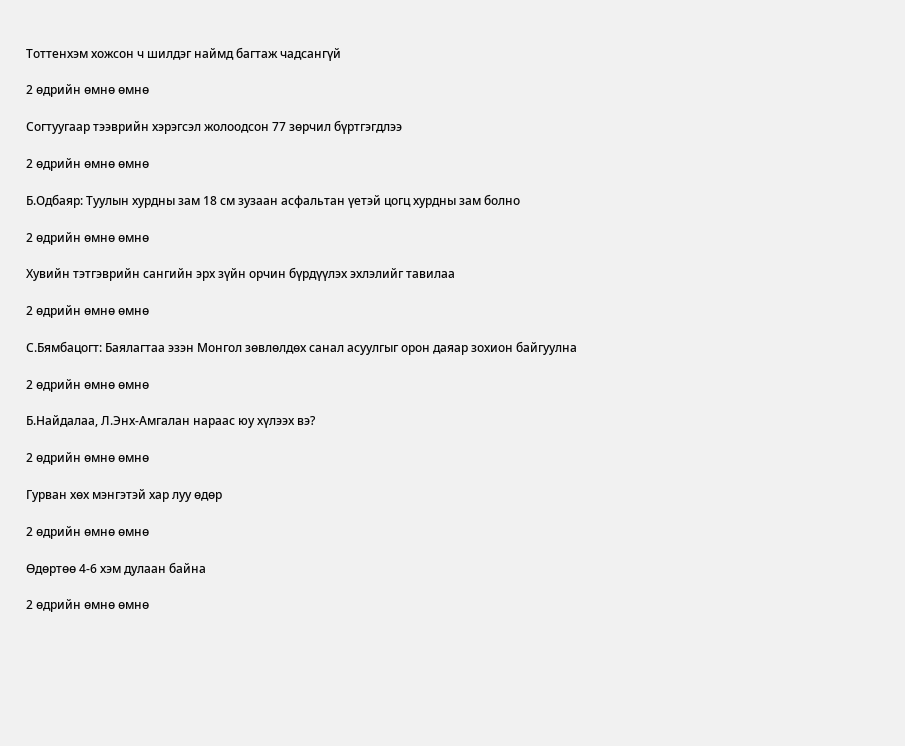Тоттенхэм хожсон ч шилдэг наймд багтаж чадсангүй

2 өдрийн өмнө өмнө

Согтуугаар тээврийн хэрэгсэл жолоодсон 77 зөрчил бүртгэгдлээ

2 өдрийн өмнө өмнө

Б.Одбаяр: Туулын хурдны зам 18 см зузаан асфальтан үетэй цогц хурдны зам болно

2 өдрийн өмнө өмнө

Хувийн тэтгэврийн сангийн эрх зүйн орчин бүрдүүлэх эхлэлийг тавилаа

2 өдрийн өмнө өмнө

С.Бямбацогт: Баялагтаа эзэн Монгол зөвлөлдөх санал асуулгыг орон даяар зохион байгуулна

2 өдрийн өмнө өмнө

Б.Найдалаа, Л.Энх-Амгалан нараас юу хүлээх вэ?

2 өдрийн өмнө өмнө

Гурван хөх мэнгэтэй хар луу өдөр

2 өдрийн өмнө өмнө

Өдөртөө 4-6 хэм дулаан байна

2 өдрийн өмнө өмнө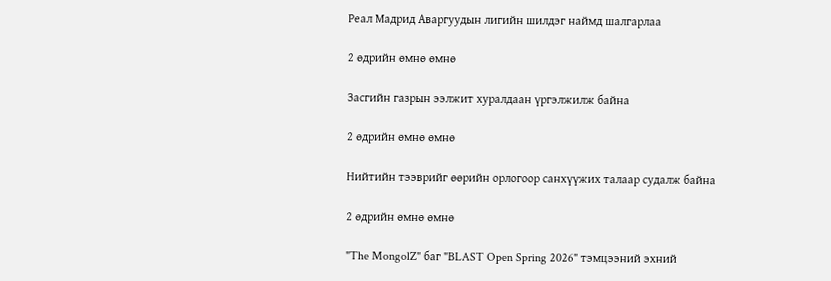Реал Мадрид Аваргуудын лигийн шилдэг наймд шалгарлаа

2 өдрийн өмнө өмнө

Засгийн газрын ээлжит хуралдаан үргэлжилж байна

2 өдрийн өмнө өмнө

Нийтийн тээврийг өөрийн орлогоор санхүүжих талаар судалж байна

2 өдрийн өмнө өмнө

"The MongolZ" баг "BLAST Open Spring 2026" тэмцээний эхний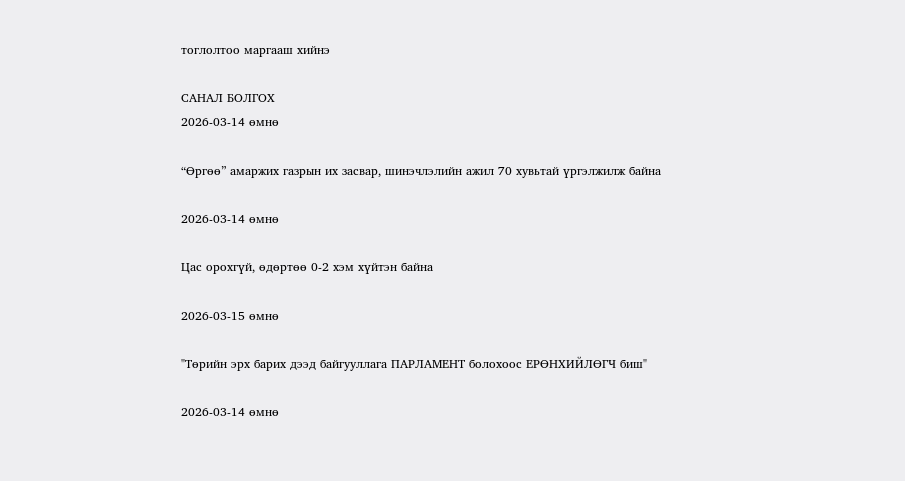тоглолтоо маргааш хийнэ

САНАЛ БОЛГОХ
2026-03-14 өмнө

“Өргөө” амаржих газрын их засвар, шинэчлэлийн ажил 70 хувьтай үргэлжилж байна

2026-03-14 өмнө

Цас орохгүй, өдөртөө 0-2 хэм хүйтэн байна

2026-03-15 өмнө

"Төрийн эрх барих дээд байгууллага ПАРЛАМЕНТ болохоос ЕРӨНХИЙЛӨГЧ биш"

2026-03-14 өмнө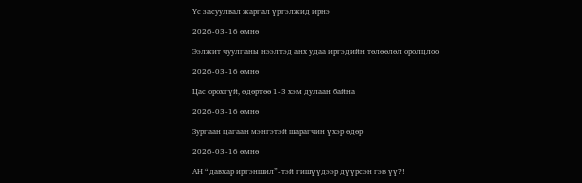Үс засуулвал жаргал үргэлжид ирнэ

2026-03-16 өмнө

Ээлжит чуулганы нээлтэд анх удаа иргэдийн төлөөлөл оролцлоо

2026-03-16 өмнө

Цас орохгүй, өдөртөө 1-3 хэм дулаан байна

2026-03-16 өмнө

Зургаан цагаан мэнгэтэй шарагчин үхэр өдөр

2026-03-16 өмнө

АН “давхар иргэншил”-тэй гишүүдээр дүүрсэн гэв үү?!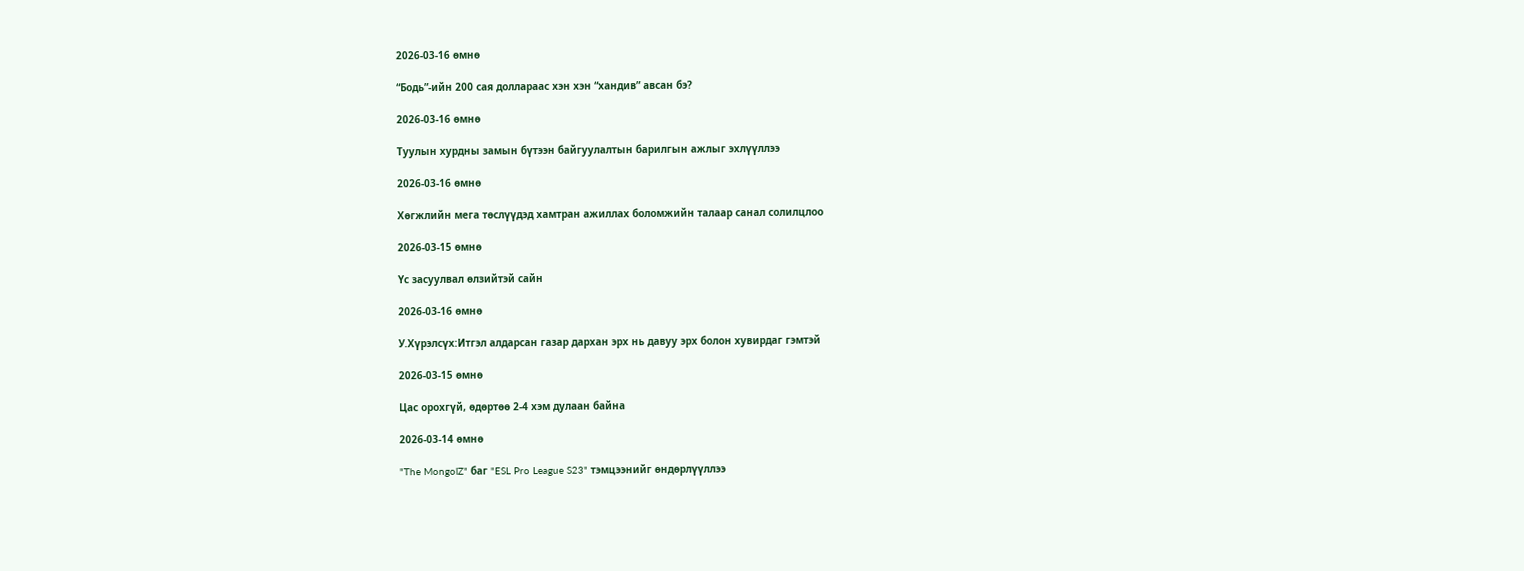2026-03-16 өмнө

“Бодь”-ийн 200 сая доллараас хэн хэн “хандив” авсан бэ?

2026-03-16 өмнө

Туулын хурдны замын бүтээн байгуулалтын барилгын ажлыг эхлүүллээ

2026-03-16 өмнө

Хөгжлийн мега төслүүдэд хамтран ажиллах боломжийн талаар санал солилцлоо

2026-03-15 өмнө

Үс засуулвал өлзийтэй сайн

2026-03-16 өмнө

У.Хүрэлсүх:Итгэл алдарсан газар дархан эрх нь давуу эрх болон хувирдаг гэмтэй

2026-03-15 өмнө

Цас орохгүй, өдөртөө 2-4 хэм дулаан байна

2026-03-14 өмнө

"The MongolZ" баг "ESL Pro League S23" тэмцээнийг өндөрлүүллээ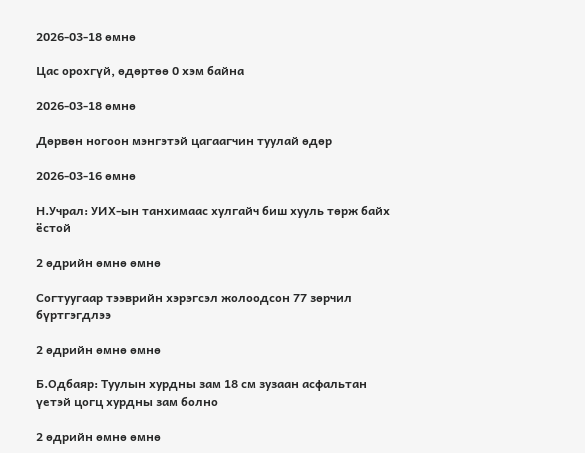2026-03-18 өмнө

Цас орохгүй, өдөртөө 0 хэм байна

2026-03-18 өмнө

Дөрвөн ногоон мэнгэтэй цагаагчин туулай өдөр

2026-03-16 өмнө

Н.Учрал: УИХ-ын танхимаас хулгайч биш хууль төрж байх ёстой

2 өдрийн өмнө өмнө

Согтуугаар тээврийн хэрэгсэл жолоодсон 77 зөрчил бүртгэгдлээ

2 өдрийн өмнө өмнө

Б.Одбаяр: Туулын хурдны зам 18 см зузаан асфальтан үетэй цогц хурдны зам болно

2 өдрийн өмнө өмнө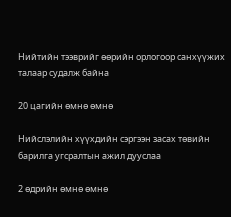Нийтийн тээврийг өөрийн орлогоор санхүүжих талаар судалж байна

20 цагийн өмнө өмнө

Нийслэлийн хүүхдийн сэргээн засах төвийн барилга угсралтын ажил дууслаа

2 өдрийн өмнө өмнө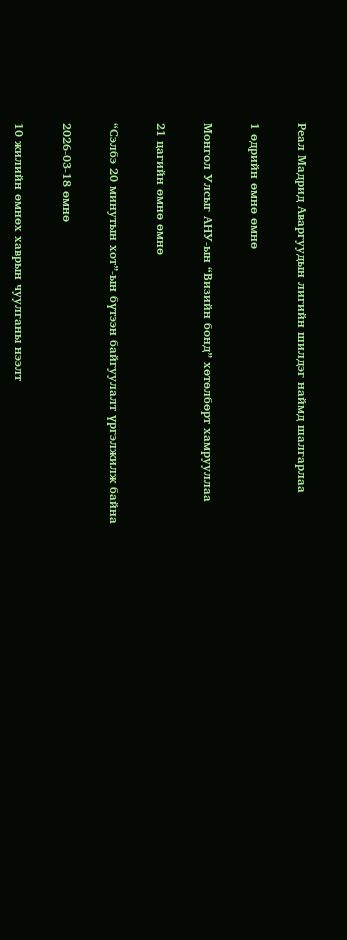Реал Мадрид Аваргуудын лигийн шилдэг наймд шалгарлаа

1 өдрийн өмнө өмнө

Монгол Улсыг АНУ-ын “Визийн бонд” хөтөлбөрт хамрууллаа

21 цагийн өмнө өмнө

“Сэлбэ 20 минутын хот”-ын бүтээн байгуулалт үргэлжилж байна

2026-03-18 өмнө

10 жилийн өмнөх хаврын чуулганы нээлт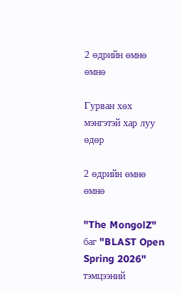2 өдрийн өмнө өмнө

Гурван хөх мэнгэтэй хар луу өдөр

2 өдрийн өмнө өмнө

"The MongolZ" баг "BLAST Open Spring 2026" тэмцээний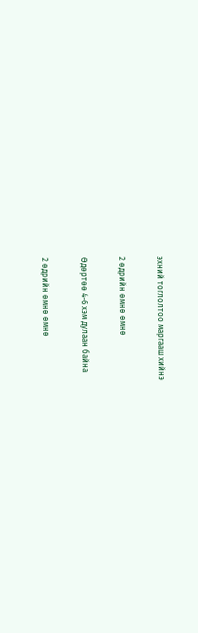эхний тоглолтоо маргааш хийнэ

2 өдрийн өмнө өмнө

Өдөртөө 4-6 хэм дулаан байна

2 өдрийн өмнө өмнө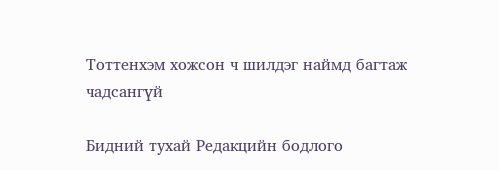Тоттенхэм хожсон ч шилдэг наймд багтаж чадсангүй

Бидний тухай Редакцийн бодлого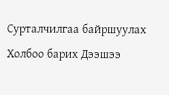Сурталчилгаа байршуулах Холбоо барих Дээшээ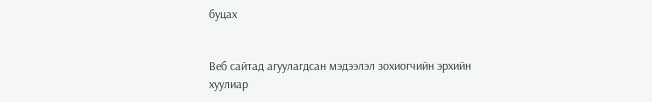буцах


Веб сайтад агуулагдсан мэдээлэл зохиогчийн эрхийн хуулиар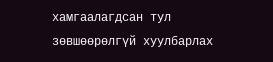хамгаалагдсан тул зөвшөөрөлгүй хуулбарлах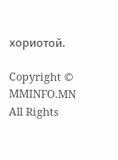хориотой.

Copyright © MMINFO.MN All Rights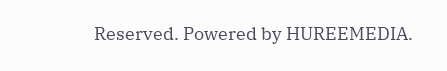Reserved. Powered by HUREEMEDIA.